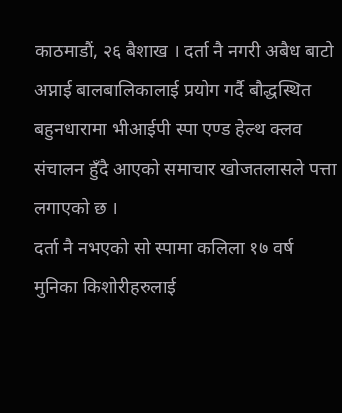काठमाडौं, २६ बैशाख । दर्ता नै नगरी अबैध बाटो अप्नाई बालबालिकालाई प्रयोग गर्दै बौद्धस्थित बहुनधारामा भीआईपी स्पा एण्ड हेल्थ क्लव संचालन हुँदै आएको समाचार खोजतलासले पत्ता लगाएको छ ।
दर्ता नै नभएको सो स्पामा कलिला १७ वर्ष मुनिका किशोरीहरुलाई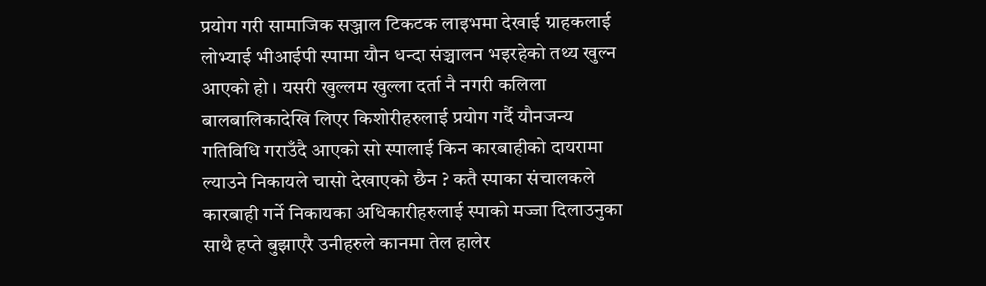प्रयोग गरी सामाजिक सञ्जाल टिकटक लाइभमा देखाई ग्राहकलाई लोभ्याई भीआईपी स्पामा यौन धन्दा संञ्चालन भइरहेको तथ्य खुल्न आएको हो । यसरी खुल्लम खुल्ला दर्ता नै नगरी कलिला बालबालिकादेखि लिएर किशोरीहरुलाई प्रयोग गर्दै यौनजन्य गतिविधि गराउँदै आएको सो स्पालाई किन कारबाहीको दायरामा ल्याउने निकायले चासो देखाएको छैन ? कतै स्पाका संचालकले कारबाही गर्ने निकायका अधिकारीहरुलाई स्पाको मज्जा दिलाउनुका साथै हप्ते बुझाएरै उनीहरुले कानमा तेल हालेर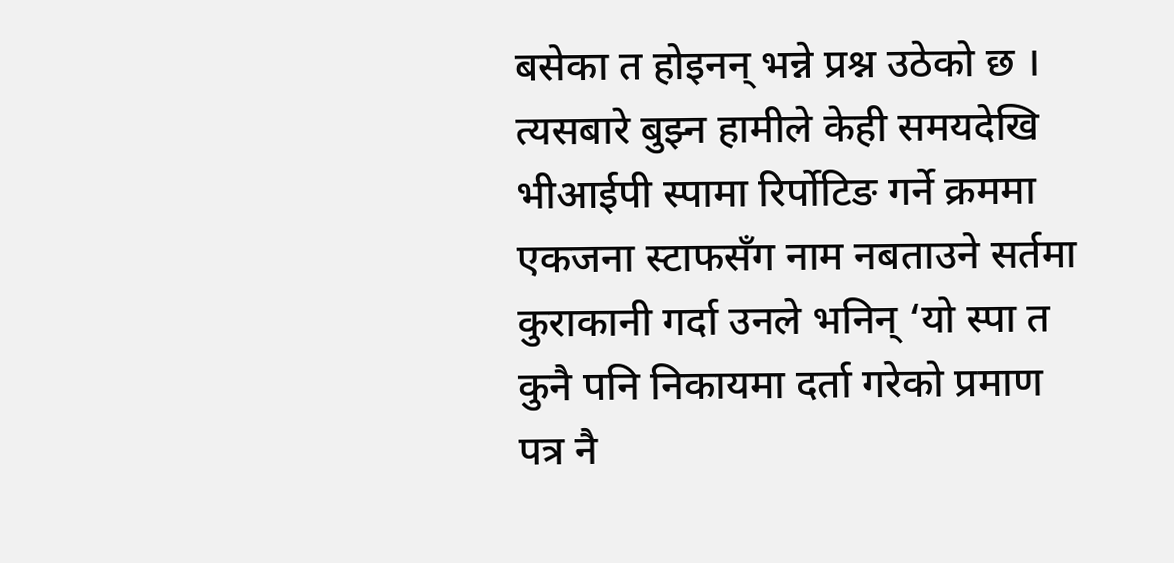बसेका त होइनन् भन्ने प्रश्न उठेको छ ।
त्यसबारे बुझ्न हामीले केही समयदेखि भीआईपी स्पामा रिर्पोटिङ गर्ने क्रममा एकजना स्टाफसँग नाम नबताउने सर्तमा कुराकानी गर्दा उनले भनिन् ‘यो स्पा त कुनै पनि निकायमा दर्ता गरेको प्रमाण पत्र नै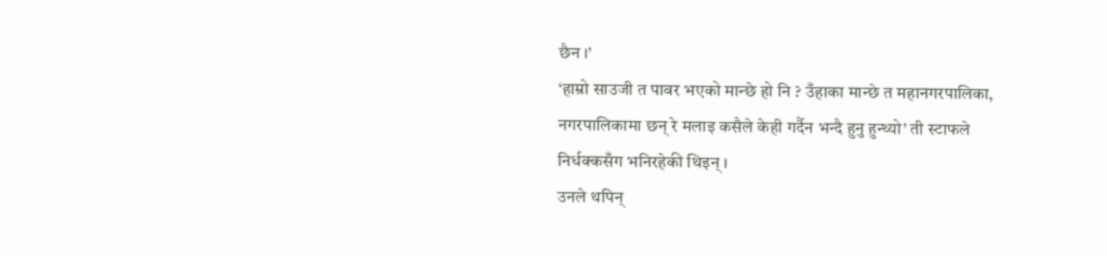छैन ।’
‘हाम्रो साउजी त पावर भएको मान्छे हो नि ? उँहाका मान्छे त महानगरपालिका, नगरपालिकामा छन् रे मलाइ कसैले केही गर्दैन भन्दै हुनु हुन्थ्यो’ ती स्टाफले निर्धक्कसँग भनिरहेकी थिइन् ।
उनले थपिन्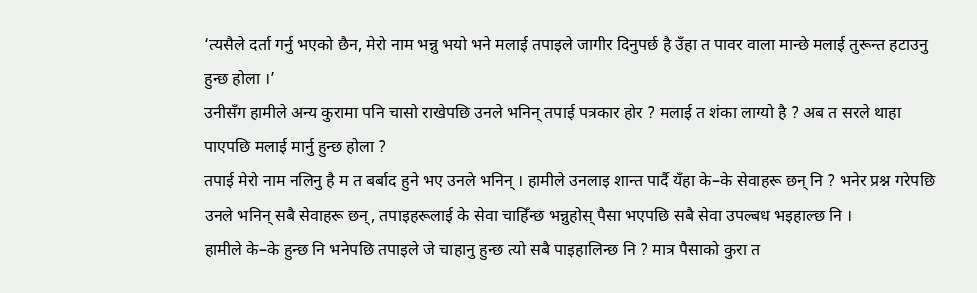‘त्यसैले दर्ता गर्नु भएको छैन, मेरो नाम भन्नु भयो भने मलाई तपाइले जागीर दिनुपर्छ है उँहा त पावर वाला मान्छे मलाई तुरून्त हटाउनु हुन्छ होला ।’
उनीसँग हामीले अन्य कुरामा पनि चासो राखेपछि उनले भनिन् तपाई पत्रकार होर ? मलाई त शंका लाग्यो है ? अब त सरले थाहा पाएपछि मलाई मार्नु हुन्छ होला ?
तपाई मेरो नाम नलिनु है म त बर्बाद हुने भए उनले भनिन् । हामीले उनलाइ शान्त पार्दै यँहा के–के सेवाहरू छन् नि ? भनेर प्रश्न गरेपछि उनले भनिन् सबै सेवाहरू छन्, तपाइहरूलाई के सेवा चाहिँन्छ भन्नुहोस् पैसा भएपछि सबै सेवा उपल्बध भइहाल्छ नि ।
हामीले के–के हुन्छ नि भनेपछि तपाइले जे चाहानु हुन्छ त्यो सबै पाइहालिन्छ नि ? मात्र पैसाको कुरा त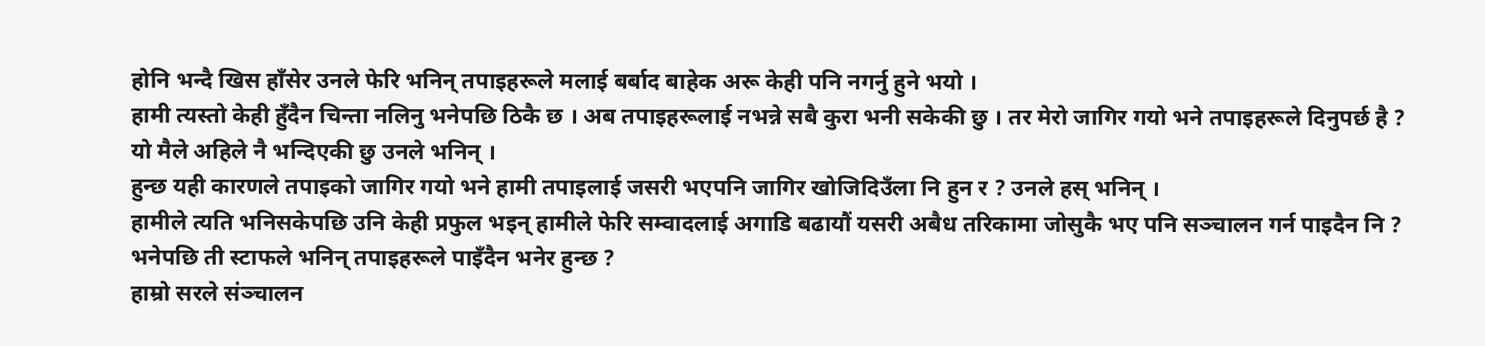होनि भन्दै खिस हाँसेर उनले फेरि भनिन् तपाइहरूले मलाई बर्बाद बाहेक अरू केही पनि नगर्नु हुने भयो ।
हामी त्यस्तो केही हुँदैन चिन्ता नलिनु भनेपछि ठिकै छ । अब तपाइहरूलाई नभन्ने सबै कुरा भनी सकेकी छु । तर मेरो जागिर गयो भने तपाइहरूले दिनुपर्छ है ? यो मैले अहिले नै भन्दिएकी छु उनले भनिन् ।
हुन्छ यही कारणले तपाइको जागिर गयो भने हामी तपाइलाई जसरी भएपनि जागिर खोजिदिउँला नि हुन र ? उनले हस् भनिन् ।
हामीले त्यति भनिसकेपछि उनि केही प्रफुल भइन् हामीले फेरि सम्वादलाई अगाडि बढायौं यसरी अबैध तरिकामा जोसुकै भए पनि सञ्चालन गर्न पाइदैन नि ? भनेपछि ती स्टाफले भनिन् तपाइहरूले पाइँदैन भनेर हुन्छ ?
हाम्रो सरले संञ्चालन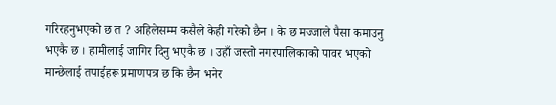गरिरहनुभएको छ त ? अहिलेसम्म कसैले केही गरेको छैन । के छ मज्जाले पैसा कमाउनु भएकै छ । हामीलाई जागिर दिनु भएकै छ । उहाँ जस्तो नगरपालिकाको पावर भएको मान्छेलाई तपाईहरू प्रमाणपत्र छ कि छैन भनेर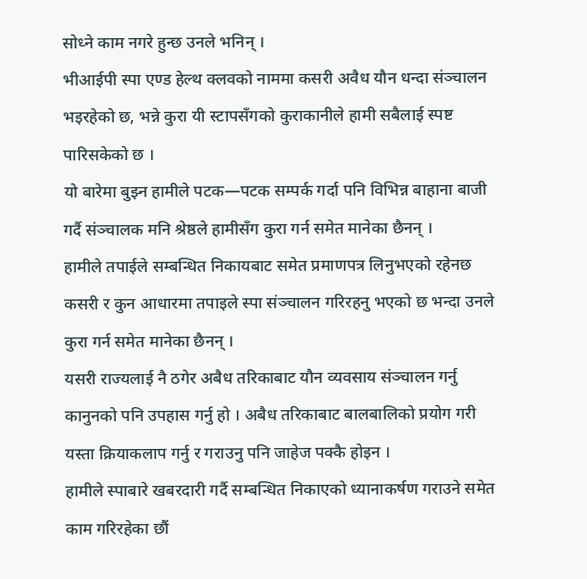सोध्ने काम नगरे हुन्छ उनले भनिन् ।
भीआईपी स्पा एण्ड हेल्थ क्लवको नाममा कसरी अवैध यौन धन्दा संञ्चालन भइरहेको छ, भन्ने कुरा यी स्टापसँगको कुराकानीले हामी सबैलाई स्पष्ट पारिसकेको छ ।
यो बारेमा बुझ्न हामीले पटक—पटक सम्पर्क गर्दा पनि विभिन्न बाहाना बाजी गर्दै संञ्चालक मनि श्रेष्ठले हामीसँग कुरा गर्न समेत मानेका छैनन् ।
हामीले तपाईले सम्बन्धित निकायबाट समेत प्रमाणपत्र लिनुभएको रहेनछ कसरी र कुन आधारमा तपाइले स्पा संञ्चालन गरिरहनु भएको छ भन्दा उनले कुरा गर्न समेत मानेका छैनन् ।
यसरी राज्यलाई नै ठगेर अबैध तरिकाबाट यौन व्यवसाय संञ्चालन गर्नु कानुनको पनि उपहास गर्नु हो । अबैध तरिकाबाट बालबालिको प्रयोग गरी यस्ता क्रियाकलाप गर्नु र गराउनु पनि जाहेज पक्कै होइन ।
हामीले स्पाबारे खबरदारी गर्दै सम्बन्धित निकाएको ध्यानाकर्षण गराउने समेत काम गरिरहेका छौं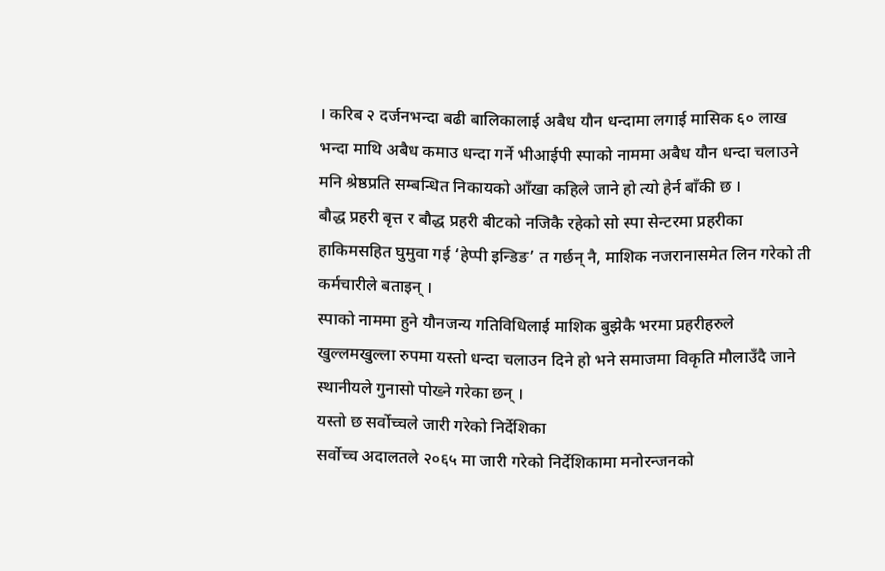। करिब २ दर्जनभन्दा बढी बालिकालाई अबैध यौन धन्दामा लगाई मासिक ६० लाख भन्दा माथि अबैध कमाउ धन्दा गर्ने भीआईपी स्पाको नाममा अबैध यौन धन्दा चलाउने मनि श्रेष्ठप्रति सम्बन्धित निकायको आँखा कहिले जाने हो त्यो हेर्न बाँकी छ ।
बौद्ध प्रहरी बृत्त र बौद्ध प्रहरी बीटको नजिकै रहेको सो स्पा सेन्टरमा प्रहरीका हाकिमसहित घुमुवा गई ‘हेप्पी इन्डिङ’ त गर्छन् नै, माशिक नजरानासमेत लिन गरेको ती कर्मचारीले बताइन् ।
स्पाको नाममा हुने यौनजन्य गतिविधिलाई माशिक बुझेकै भरमा प्रहरीहरुले खुल्लमखुल्ला रुपमा यस्तो धन्दा चलाउन दिने हो भने समाजमा विकृति मौलाउँदै जाने स्थानीयले गुनासो पोख्ने गरेका छन् ।
यस्तो छ सर्वोच्चले जारी गरेको निर्देशिका
सर्वोच्च अदालतले २०६५ मा जारी गरेको निर्देशिकामा मनोरन्जनको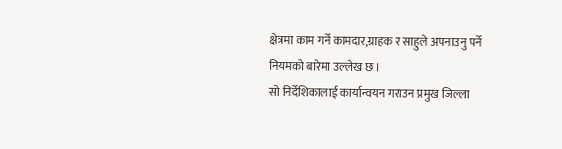क्षेत्रमा काम गर्ने कामदार,ग्राहक र साहुले अपनाउनु पर्ने नियमको बारेमा उल्लेख छ ।
सो निर्देशिकालाई कार्यान्वयन गराउन प्रमुख जिल्ला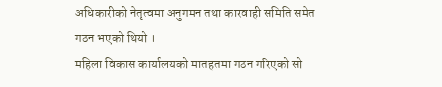अधिकारीको नेतृत्वमा अनुगमन तथा कारवाही समिति समेत गठन भएको थियो ।
महिला विकास कार्यालयको मातहतमा गठन गरिएको सो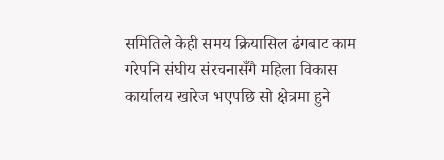समितिले केही समय क्रियासिल ढंगबाट काम गरेपनि संघीय संरचनासँगै महिला विकास कार्यालय खारेज भएपछि सो क्षेत्रमा हुने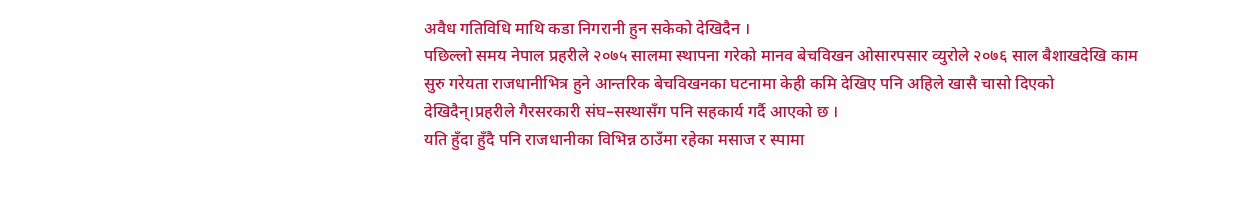अवैध गतिविधि माथि कडा निगरानी हुन सकेको देखिदैन ।
पछिल्लो समय नेपाल प्रहरीले २०७५ सालमा स्थापना गरेको मानव बेचविखन ओसारपसार व्युरोले २०७६ साल बैशाखदेखि काम सुरु गरेयता राजधानीभित्र हुने आन्तरिक बेचविखनका घटनामा केही कमि देखिए पनि अहिले खासै चासो दिएको देखिदैन्।प्रहरीले गैरसरकारी संघ–सस्थासँग पनि सहकार्य गर्दै आएको छ ।
यति हुँदा हुँदै पनि राजधानीका विभिन्न ठाउँमा रहेका मसाज र स्पामा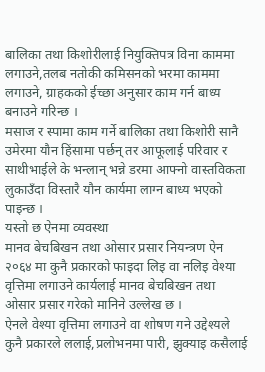बालिका तथा किशोरीलाई नियुक्तिपत्र विना काममा लगाउने,तलब नतोकी कमिसनको भरमा काममा लगाउने, ग्राहकको ईच्छा अनुसार काम गर्न बाध्य बनाउने गरिन्छ ।
मसाज र स्पामा काम गर्ने बालिका तथा किशोरी सानै उमेरमा यौन हिंसामा पर्छन् तर आफूलाई परिवार र साथीभाईले के भन्लान् भन्ने डरमा आफ्नो वास्तविकता लुकाउँदा विस्तारै यौन कार्यमा लाग्न बाध्य भएको पाइन्छ ।
यस्तो छ ऐनमा व्यवस्था
मानव बेचबिखन तथा ओसार प्रसार नियन्त्रण ऐन २०६४ मा कुनै प्रकारको फाइदा लिइ वा नलिइ वेश्या वृत्तिमा लगाउने कार्यलाई मानव बेचबिखन तथा ओसार प्रसार गरेको मानिने उल्लेख छ ।
ऐनले वेश्या वृत्तिमा लगाउने वा शोषण गने उद्देश्यले कुनै प्रकारले ललाई,प्रलोभनमा पारी, झुक्याइ कसैलाई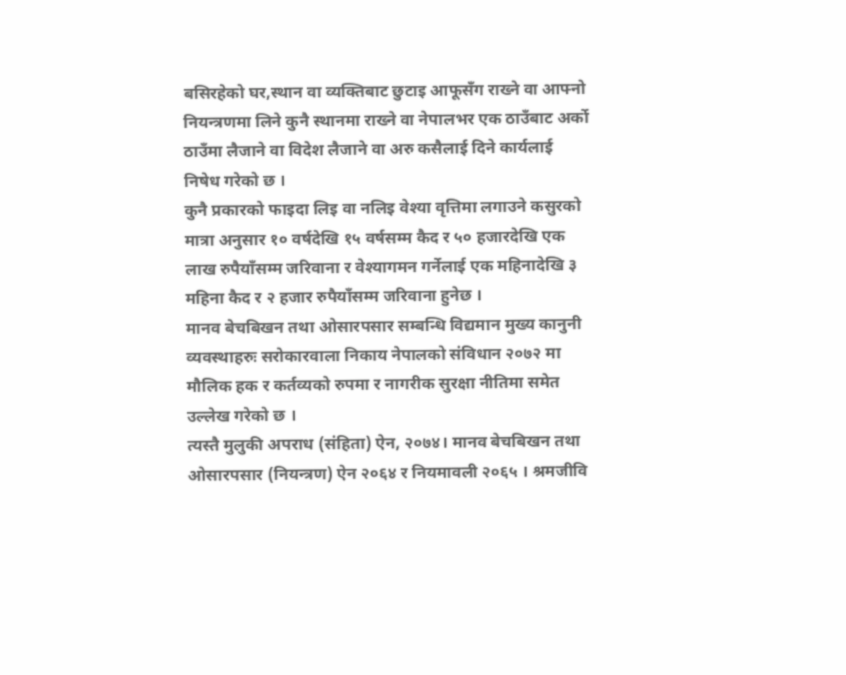बसिरहेको घर,स्थान वा व्यक्तिबाट छुटाइ आफूसँग राख्ने वा आफ्नो नियन्त्रणमा लिने कुनै स्थानमा राख्ने वा नेपालभर एक ठाउँबाट अर्को ठाउँमा लैजाने वा विदेश लैजाने वा अरु कसैलाई दिने कार्यलाई निषेध गरेको छ ।
कुनै प्रकारको फाइदा लिइ वा नलिइ वेश्या वृत्तिमा लगाउने कसुरको मात्रा अनुसार १० वर्षदेखि १५ वर्षसम्म कैद र ५० हजारदेखि एक लाख रुपैयाँसम्म जरिवाना र वेश्यागमन गर्नेलाई एक महिनादेखि ३ महिना कैद र २ हजार रुपैयाँसम्म जरिवाना हुनेछ ।
मानव बेचबिखन तथा ओसारपसार सम्बन्धि विद्यमान मुख्य कानुनी व्यवस्थाहरुः सरोकारवाला निकाय नेपालको संविधान २०७२ मा मौलिक हक र कर्तव्यको रुपमा र नागरीक सुरक्षा नीतिमा समेत उल्लेख गरेको छ ।
त्यस्तै मुलुकी अपराध (संहिता) ऐन, २०७४। मानव बेचबिखन तथा ओसारपसार (नियन्त्रण) ऐन २०६४ र नियमावली २०६५ । श्रमजीवि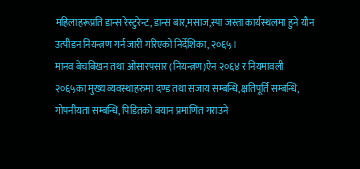महिलाहरूप्रति डान्स रेस्टुरेन्ट, डान्स बार,मसाज,स्पा जस्ता कार्यस्थलमा हुने यौन उत्पीडन नियन्त्रण गर्न जारी गरिएको निर्देशिका, २०६५ ।
मानव बेचबिखन तथा ओसारपसार (नियन्त्रण)ऐन २०६४ र नियमावली २०६५का मुख्य व्यवस्थाहरुमा दण्ड तथा सजाय सम्बन्धि,क्षतिपूर्ति सम्बन्धि, गोपनीयता सम्बन्धि, पिडितको बयान प्रमाणित गराउने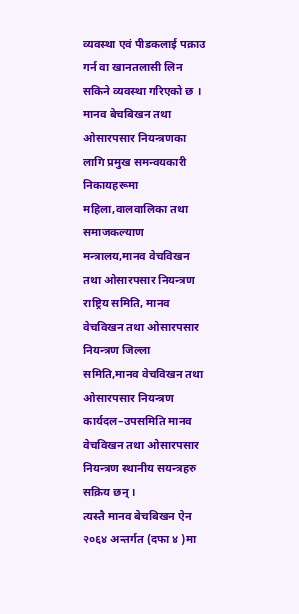व्यवस्था एवं पीडकलाई पक्राउ गर्न वा खानतलासी लिन सकिने व्यवस्था गरिएको छ ।
मानव बेचबिखन तथा ओसारपसार नियन्त्रणका लागि प्रमुख समन्वयकारी निकायहरूमा महिला,वालवालिका तथा समाजकल्याण मन्त्रालय,मानव वेचविखन तथा ओसारपसार नियन्त्रण राष्ट्रिय समिति, मानव वेचविखन तथा ओसारपसार नियन्त्रण जिल्ला समिति,मानव वेचविखन तथा ओसारपसार नियन्त्रण कार्यदल–उपसमिति मानव वेचविखन तथा ओसारपसार नियन्त्रण स्थानीय सयन्त्रहरु सक्रिय छन् ।
त्यस्तै मानव बेचबिखन ऐन २०६४ अन्तर्गत (दफा ४ )मा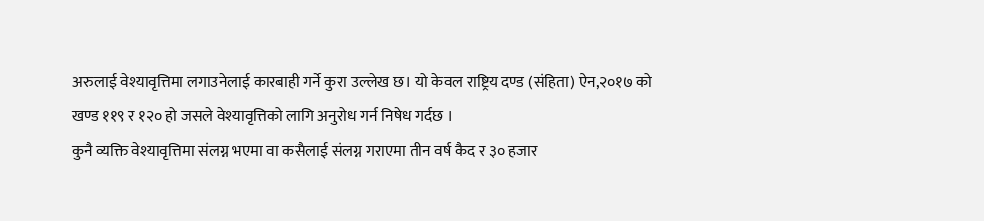अरुलाई वेश्यावृत्तिमा लगाउनेलाई कारबाही गर्ने कुरा उल्लेख छ। यो केवल राष्ट्रिय दण्ड (संहिता) ऐन,२०१७ को खण्ड ११९ र १२० हो जसले वेश्यावृत्तिको लागि अनुरोध गर्न निषेध गर्दछ ।
कुनै व्यक्ति वेश्यावृत्तिमा संलग्न भएमा वा कसैलाई संलग्न गराएमा तीन वर्ष कैद र ३० हजार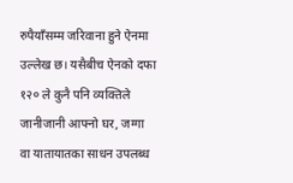रुपैयाँसम्म जरिवाना हुने ऐनमा उल्लेख छ। यसैबीच ऐनको दफा १२० ले कुनै पनि व्यक्तिले जानीजानी आफ्नो घर, जग्गा वा यातायातका साधन उपलब्ध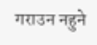गराउन नहुने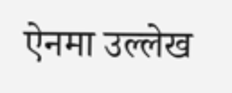ऐनमा उल्लेख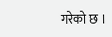गरेको छ ।